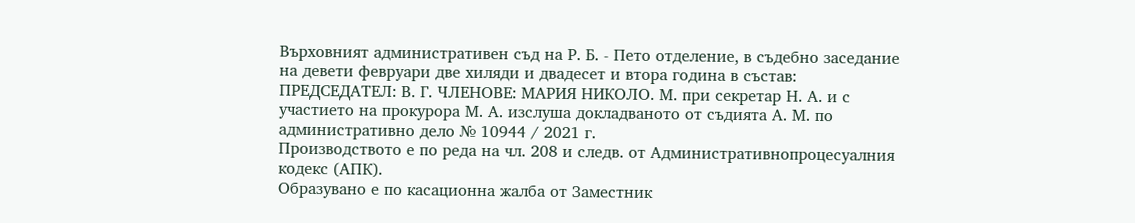Върховният административен съд на Р. Б. - Пето отделение, в съдебно заседание на девети февруари две хиляди и двадесет и втора година в състав: ПРЕДСЕДАТЕЛ: В. Г. ЧЛЕНОВЕ: МАРИЯ НИКОЛО. М. при секретар Н. А. и с участието на прокурора М. А. изслуша докладваното от съдията А. М. по административно дело № 10944 / 2021 г.
Производството е по реда на чл. 208 и следв. от Административнопроцесуалния кодекс (АПК).
Образувано е по касационна жалба от Заместник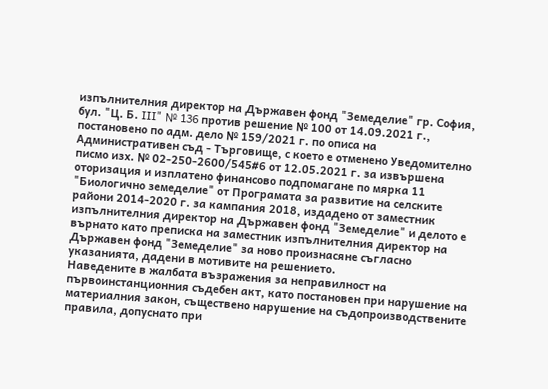изпълнителния директор на Държавен фонд "Земеделие" гр. София, бул. "Ц. Б. III" № 136 против решение № 100 от 14.09.2021 г., постановено по адм. дело № 159/2021 г. по описа на Административен съд - Търговище, с което е отменено Уведомително писмо изх. № 02-250-2600/545#6 от 12.05.2021 г. за извършена оторизация и изплатено финансово подпомагане по мярка 11 "Биологично земеделие" от Програмата за развитие на селските райони 2014-2020 г. за кампания 2018, издадено от заместник изпълнителния директор на Държавен фонд "Земеделие" и делото е върнато като преписка на заместник изпълнителния директор на Държавен фонд "Земеделие" за ново произнасяне съгласно указанията, дадени в мотивите на решението.
Наведените в жалбата възражения за неправилност на първоинстанционния съдебен акт, като постановен при нарушение на материалния закон, съществено нарушение на съдопроизводствените правила, допуснато при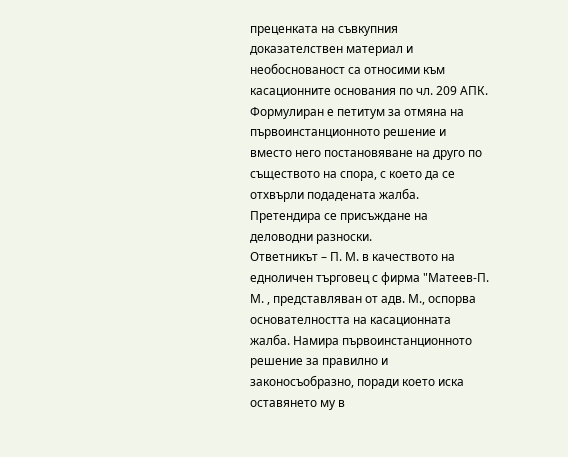преценката на съвкупния доказателствен материал и необоснованост са относими към касационните основания по чл. 209 АПК. Формулиран е петитум за отмяна на първоинстанционното решение и вместо него постановяване на друго по съществото на спора, с което да се отхвърли подадената жалба. Претендира се присъждане на деловодни разноски.
Ответникът – П. М. в качеството на едноличен търговец с фирма "Матеев-П. М. , представляван от адв. М., оспорва основателността на касационната жалба. Намира първоинстанционното решение за правилно и законосъобразно, поради което иска оставянето му в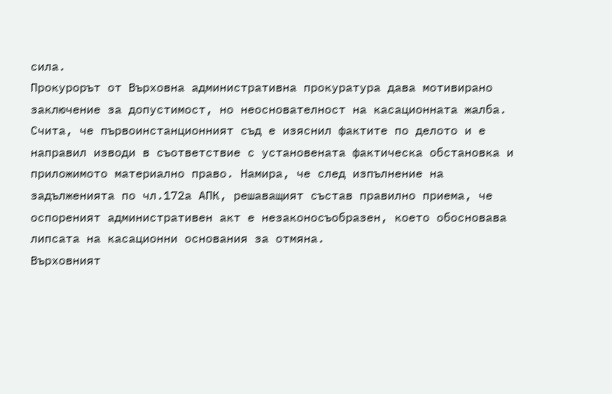сила.
Прокурорът от Върховна административна прокуратура дава мотивирано заключение за допустимост, но неоснователност на касационната жалба. Счита, че първоинстанционният съд е изяснил фактите по делото и е направил изводи в съответствие с установената фактическа обстановка и приложимото материално право. Намира, че след изпълнение на задълженията по чл.172а АПК, решаващият състав правилно приема, че оспореният административен акт е незаконосъобразен, което обосновава липсата на касационни основания за отмяна.
Върховният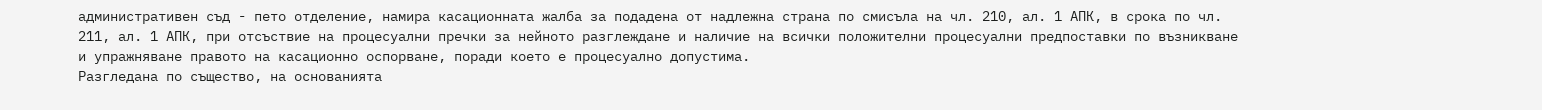административен съд - пето отделение, намира касационната жалба за подадена от надлежна страна по смисъла на чл. 210, ал. 1 АПК, в срока по чл. 211, ал. 1 АПК, при отсъствие на процесуални пречки за нейното разглеждане и наличие на всички положителни процесуални предпоставки по възникване и упражняване правото на касационно оспорване, поради което е процесуално допустима.
Разгледана по същество, на основанията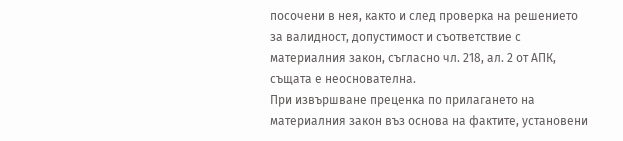посочени в нея, както и след проверка на решението за валидност, допустимост и съответствие с материалния закон, съгласно чл. 218, ал. 2 от АПК, същата е неоснователна.
При извършване преценка по прилагането на материалния закон въз основа на фактите, установени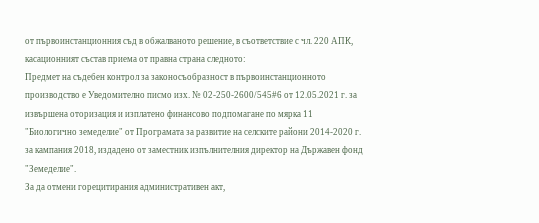от първоинстанционния съд в обжалваното решение, в съответствие с чл. 220 АПК, касационният състав приема от правна страна следното:
Предмет на съдебен контрол за законосъобразност в първоинстанционното производство е Уведомително писмо изх. № 02-250-2600/545#6 от 12.05.2021 г. за извършена оторизация и изплатено финансово подпомагане по мярка 11 "Биологично земеделие" от Програмата за развитие на селските райони 2014-2020 г. за кампания 2018, издадено от заместник изпълнителния директор на Държавен фонд "Земеделие".
За да отмени горецитирания административен акт,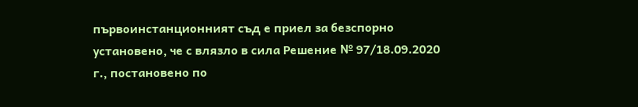първоинстанционният съд е приел за безспорно установено, че с влязло в сила Решение № 97/18.09.2020 г., постановено по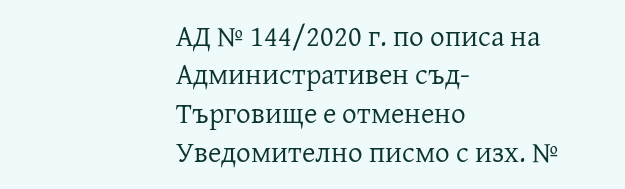АД № 144/2020 г. по описа на Административен съд-Търговище е отменено Уведомително писмо с изх. №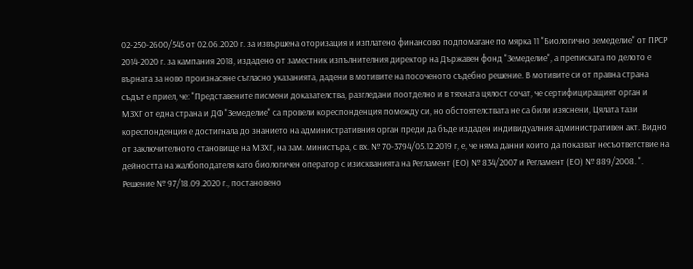02-250-2600/545 от 02.06.2020 г. за извършена оторизация и изплатено финансово подпомагане по мярка 11 "Биологично земеделие" от ПРСР 2014-2020 г. за кампания 2018, издадено от заместник изпълнителния директор на Държавен фонд "Земеделие", а преписката по делото е върната за ново произнасяне съгласно указанията, дадени в мотивите на посоченото съдебно решение. В мотивите си от правна страна съдът е приел, че: "Представените писмени доказателства, разгледани поотделно и в тяхната цялост сочат, че сертифициращият орган и МЗХГ от една страна и ДФ "Земеделие" са провели кореспонденция помежду си, но обстоятелствата не са били изяснени, Цялата тази кореспонденция е достигнала до знанието на административния орган преди да бъде издаден индивидуалния административен акт. Видно от заключителното становище на МЗХГ, на зам. министъра, с вх. № 70-3794/05.12.2019 г, е, че няма данни които да показват несъответствие на дейността на жалбоподателя като биологичен оператор с изискванията на Регламент (ЕО) № 834/2007 и Регламент (ЕО) № 889/2008. ".
Решение № 97/18.09.2020 г., постановено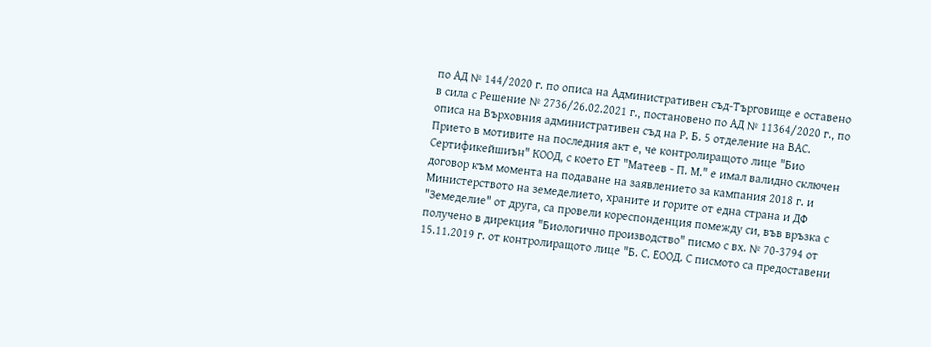по АД № 144/2020 г. по описа на Административен съд-Търговище е оставено в сила с Решение № 2736/26.02.2021 г., постановено по АД № 11364/2020 г., по описа на Върховния административен съд на Р. Б. 5 отделение на ВАС. Прието в мотивите на последния акт е, че контролиращото лице "Био Сертификейшиън" КООД, с което ЕТ "Матеев - П. М." е имал валидно сключен договор към момента на подаване на заявлението за кампания 2018 г. и Министерството на земеделието, храните и горите от една страна и ДФ "Земеделие" от друга, са провели кореспонденция помежду си, във връзка с получено в дирекция "Биологично производство" писмо с вх. № 70-3794 от 15.11.2019 г. от контролиращото лице "Б. С. ЕООД. С писмото са предоставени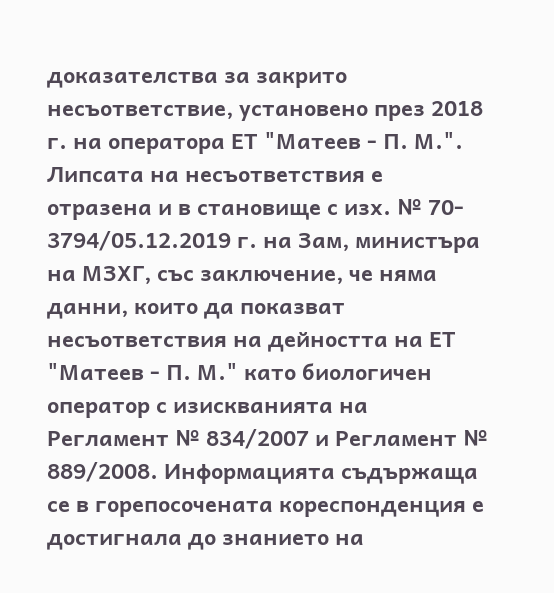доказателства за закрито несъответствие, установено през 2018 г. на оператора ЕТ "Матеев - П. М.". Липсата на несъответствия е отразена и в становище с изх. № 70- 3794/05.12.2019 г. на Зам, министъра на МЗХГ, със заключение, че няма данни, които да показват несъответствия на дейността на ЕТ "Матеев - П. М." като биологичен оператор с изискванията на Регламент № 834/2007 и Регламент № 889/2008. Информацията съдържаща се в горепосочената кореспонденция е достигнала до знанието на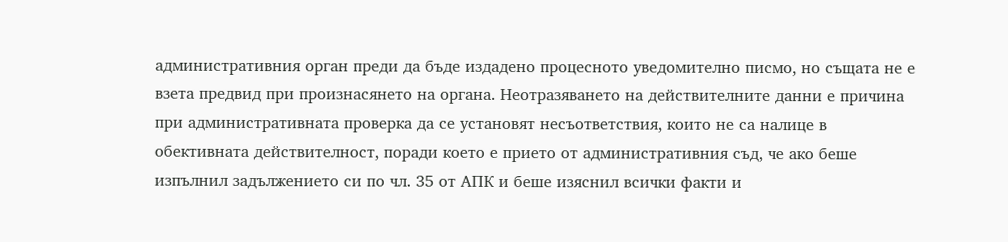административния орган преди да бъде издадено процесното уведомително писмо, но същата не е взета предвид при произнасянето на органа. Неотразяването на действителните данни е причина при административната проверка да се установят несъответствия, които не са налице в обективната действителност, поради което е прието от административния съд, че ако беше изпълнил задължението си по чл. 35 от АПК и беше изяснил всички факти и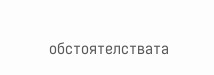обстоятелствата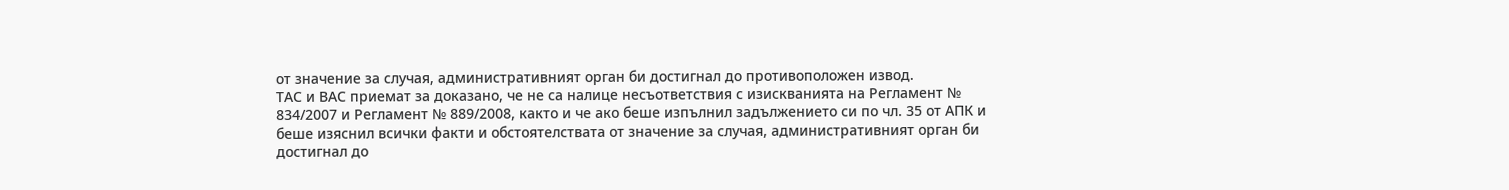от значение за случая, административният орган би достигнал до противоположен извод.
ТАС и ВАС приемат за доказано, че не са налице несъответствия с изискванията на Регламент № 834/2007 и Регламент № 889/2008, както и че ако беше изпълнил задължението си по чл. 35 от АПК и беше изяснил всички факти и обстоятелствата от значение за случая, административният орган би достигнал до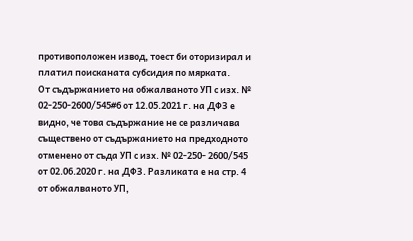противоположен извод, тоест би оторизирал и платил поисканата субсидия по мярката.
От съдържанието на обжалваното УП с изх. № 02-250-2600/545#6 от 12.05.2021 г. на ДФЗ е видно, че това съдържание не се различава съществено от съдържанието на предходното отменено от съда УП с изх. № 02-250- 2600/545 от 02.06.2020 г. на ДФЗ. Разликата е на стр. 4 от обжалваното УП,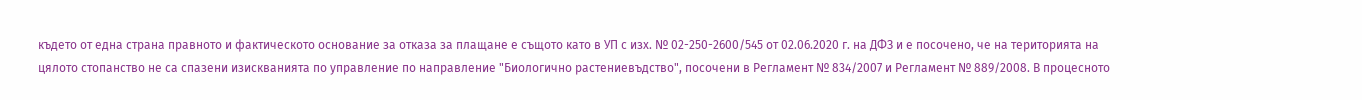където от една страна правното и фактическото основание за отказа за плащане е същото като в УП с изх. № 02-250-2600/545 от 02.06.2020 г. на ДФЗ и е посочено, че на територията на цялото стопанство не са спазени изискванията по управление по направление "Биологично растениевъдство", посочени в Регламент № 834/2007 и Регламент № 889/2008. В процесното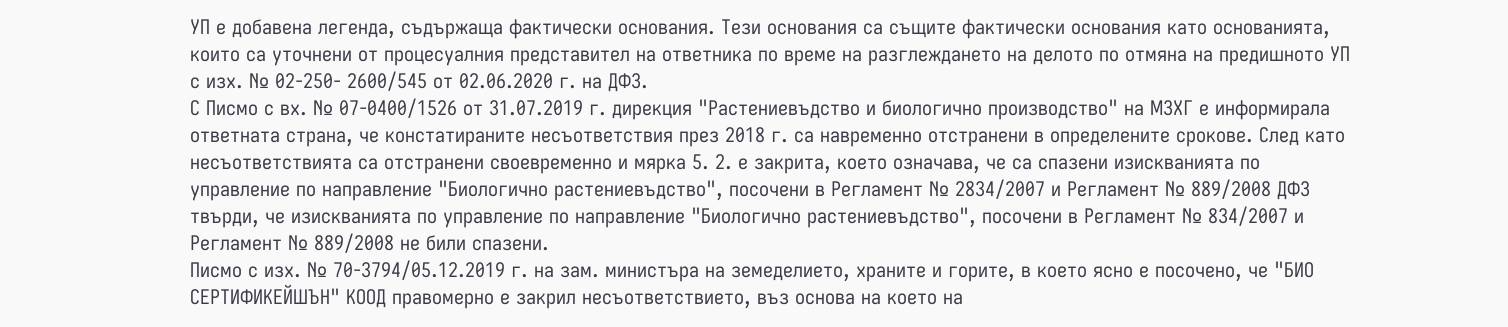УП е добавена легенда, съдържаща фактически основания. Тези основания са същите фактически основания като основанията, които са уточнени от процесуалния представител на ответника по време на разглеждането на делото по отмяна на предишното УП с изх. № 02-250- 2600/545 от 02.06.2020 г. на ДФЗ.
С Писмо с вх. № 07-0400/1526 от 31.07.2019 г. дирекция "Растениевъдство и биологично производство" на МЗХГ е информирала ответната страна, че констатираните несъответствия през 2018 г. са навременно отстранени в определените срокове. След като несъответствията са отстранени своевременно и мярка 5. 2. е закрита, което означава, че са спазени изискванията по управление по направление "Биологично растениевъдство", посочени в Регламент № 2834/2007 и Регламент № 889/2008 ДФЗ твърди, че изискванията по управление по направление "Биологично растениевъдство", посочени в Регламент № 834/2007 и Регламент № 889/2008 не били спазени.
Писмо с изх. № 70-3794/05.12.2019 г. на зам. министъра на земеделието, храните и горите, в което ясно е посочено, че "БИО СЕРТИФИКЕЙШЪН" КООД правомерно е закрил несъответствието, въз основа на което на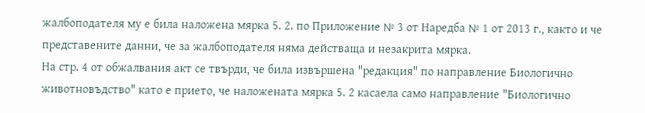жалбоподателя му е била наложена мярка 5. 2. по Приложение № 3 от Наредба № 1 от 2013 г., както и че представените данни, че за жалбоподателя няма действаща и незакрита мярка.
На стр. 4 от обжалвания акт се твърди, че била извършена "редакция" по направление Биологично животновъдство" като е прието, че наложената мярка 5. 2 касаела само направление "Биологично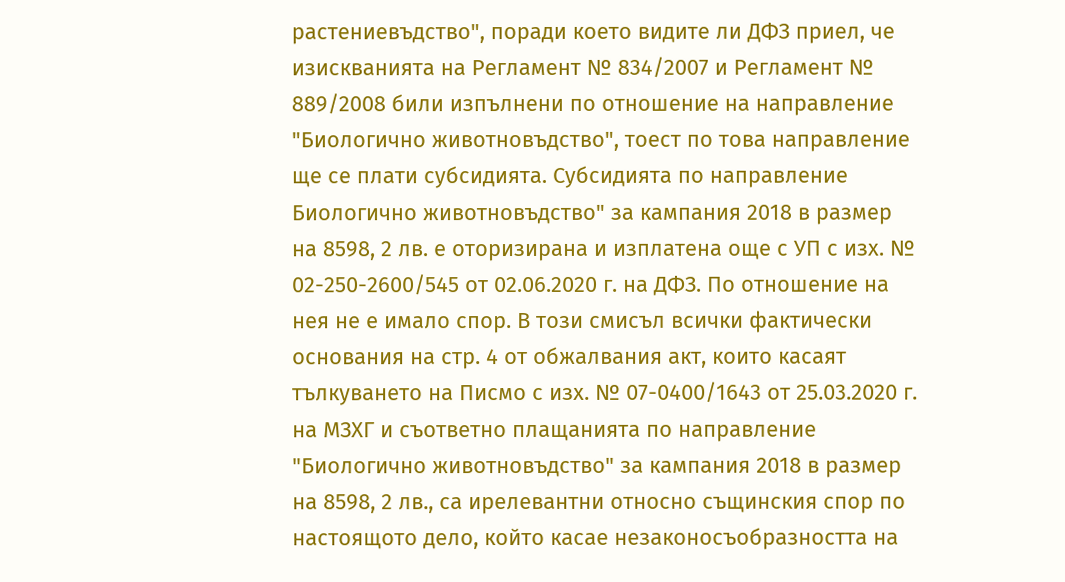растениевъдство", поради което видите ли ДФЗ приел, че изискванията на Регламент № 834/2007 и Регламент № 889/2008 били изпълнени по отношение на направление "Биологично животновъдство", тоест по това направление ще се плати субсидията. Субсидията по направление Биологично животновъдство" за кампания 2018 в размер на 8598, 2 лв. е оторизирана и изплатена още с УП с изх. № 02-250-2600/545 от 02.06.2020 г. на ДФЗ. По отношение на нея не е имало спор. В този смисъл всички фактически основания на стр. 4 от обжалвания акт, които касаят тълкуването на Писмо с изх. № 07-0400/1643 от 25.03.2020 г. на МЗХГ и съответно плащанията по направление "Биологично животновъдство" за кампания 2018 в размер на 8598, 2 лв., са ирелевантни относно същинския спор по настоящото дело, който касае незаконосъобразността на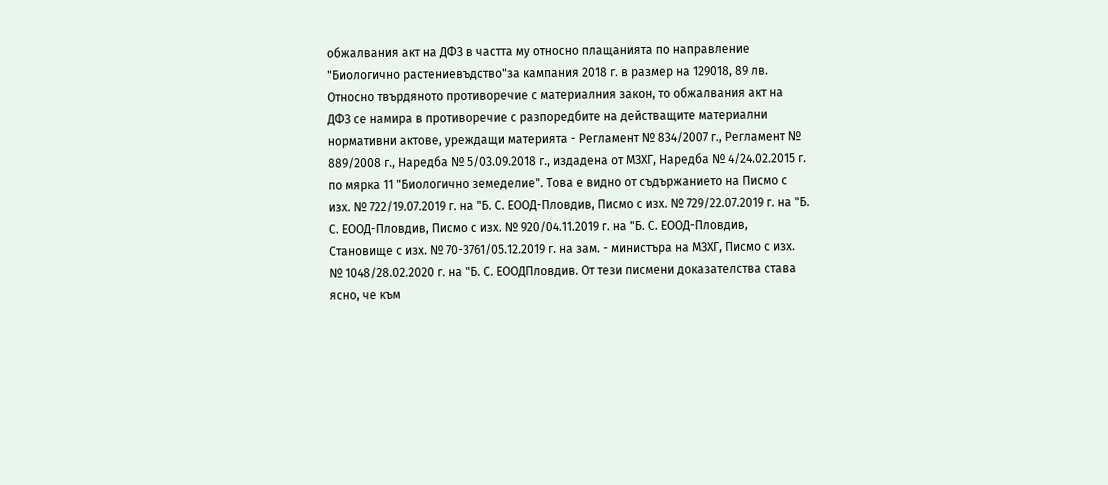обжалвания акт на ДФЗ в частта му относно плащанията по направление "Биологично растениевъдство"за кампания 2018 г. в размер на 129018, 89 лв.
Относно твърдяното противоречие с материалния закон, то обжалвания акт на ДФЗ се намира в противоречие с разпоредбите на действащите материални нормативни актове, уреждащи материята - Регламент № 834/2007 г., Регламент № 889/2008 г., Наредба № 5/03.09.2018 г., издадена от МЗХГ, Наредба № 4/24.02.2015 г. по мярка 11 "Биологично земеделие". Това е видно от съдържанието на Писмо с изх. № 722/19.07.2019 г. на "Б. С. ЕООД-Пловдив, Писмо с изх. № 729/22.07.2019 г. на "Б. С. ЕООД-Пловдив, Писмо с изх. № 920/04.11.2019 г. на "Б. С. ЕООД-Пловдив, Становище с изх. № 70-3761/05.12.2019 г. на зам. - министъра на МЗХГ, Писмо с изх. № 1048/28.02.2020 г. на "Б. С. ЕООДПловдив. От тези писмени доказателства става ясно, че към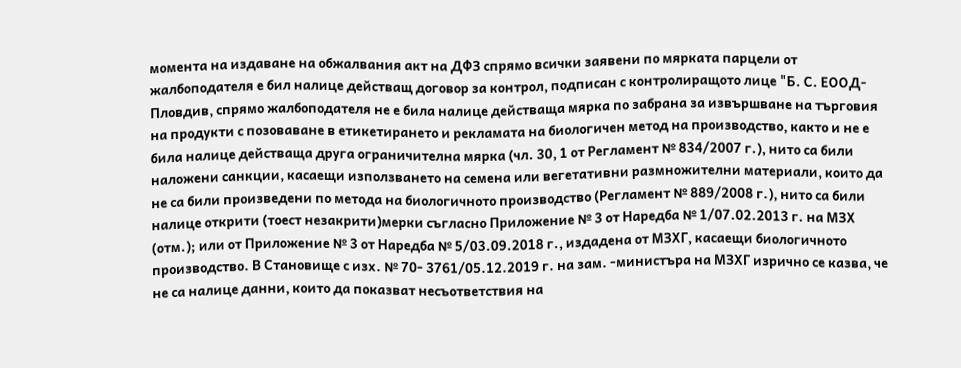момента на издаване на обжалвания акт на ДФЗ спрямо всички заявени по мярката парцели от жалбоподателя е бил налице действащ договор за контрол, подписан с контролиращото лице "Б. С. ЕООД-Пловдив, спрямо жалбоподателя не е била налице действаща мярка по забрана за извършване на търговия на продукти с позоваване в етикетирането и рекламата на биологичен метод на производство, както и не е била налице действаща друга ограничителна мярка (чл. 30, 1 от Регламент № 834/2007 г.), нито са били наложени санкции, касаещи използването на семена или вегетативни размножителни материали, които да не са били произведени по метода на биологичното производство (Регламент № 889/2008 г.), нито са били налице открити (тоест незакрити)мерки съгласно Приложение № 3 от Наредба № 1/07.02.2013 г. на МЗХ (отм.); или от Приложение № 3 от Наредба № 5/03.09.2018 г., издадена от МЗХГ, касаещи биологичното производство. В Становище с изх. № 70- 3761/05.12.2019 г. на зам. -министъра на МЗХГ изрично се казва, че не са налице данни, които да показват несъответствия на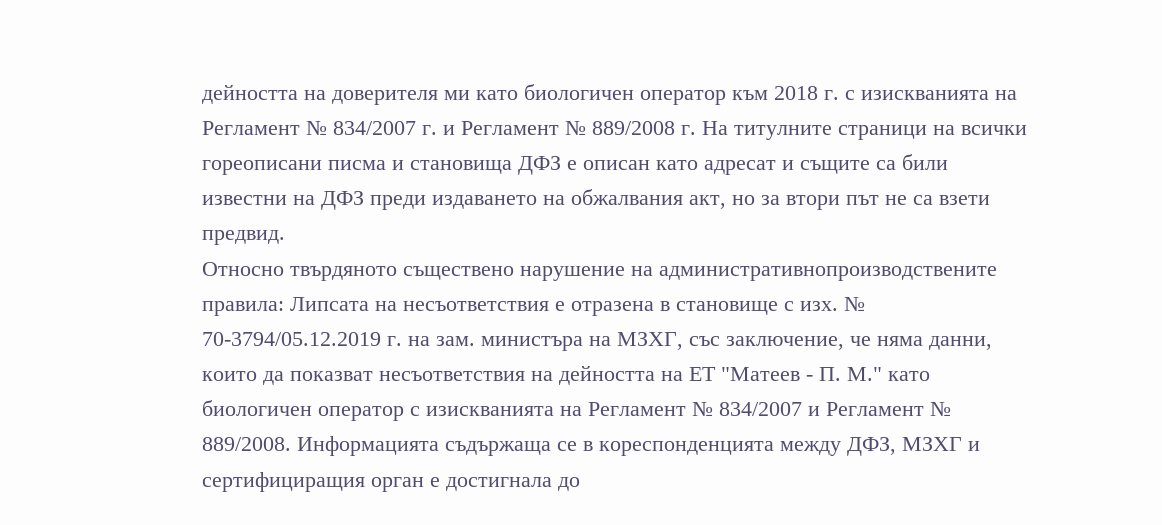дейността на доверителя ми като биологичен оператор към 2018 г. с изискванията на Регламент № 834/2007 г. и Регламент № 889/2008 г. На титулните страници на всички гореописани писма и становища ДФЗ е описан като адресат и същите са били известни на ДФЗ преди издаването на обжалвания акт, но за втори път не са взети предвид.
Относно твърдяното съществено нарушение на административнопроизводствените правила: Липсата на несъответствия е отразена в становище с изх. № 70-3794/05.12.2019 г. на зам. министъра на МЗХГ, със заключение, че няма данни, които да показват несъответствия на дейността на ЕТ "Матеев - П. М." като биологичен оператор с изискванията на Регламент № 834/2007 и Регламент № 889/2008. Информацията съдържаща се в кореспонденцията между ДФЗ, МЗХГ и сертифициращия орган е достигнала до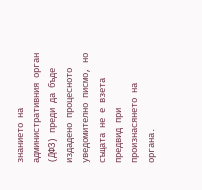знанието на административния орган (ДФЗ) преди да бъде издадено процесното уведомително писмо, но същата не е взета предвид при произнасянето на органа.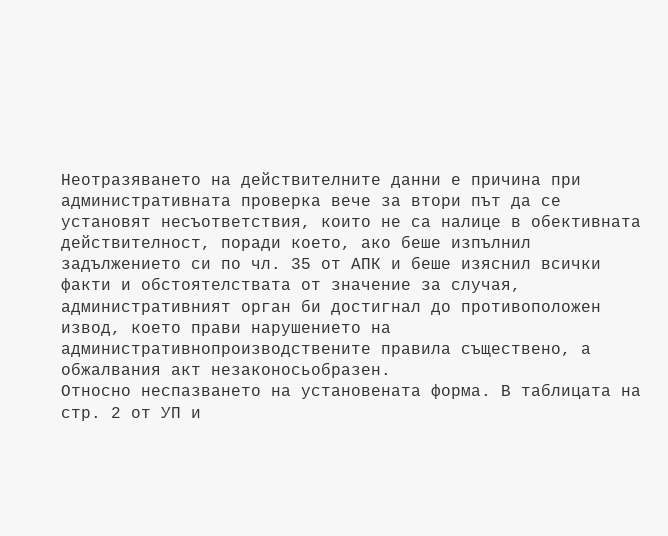Неотразяването на действителните данни е причина при административната проверка вече за втори път да се установят несъответствия, които не са налице в обективната действителност, поради което, ако беше изпълнил задължението си по чл. 35 от АПК и беше изяснил всички факти и обстоятелствата от значение за случая, административният орган би достигнал до противоположен извод, което прави нарушението на административнопроизводствените правила съществено, а обжалвания акт незаконосьобразен.
Относно неспазването на установената форма. В таблицата на стр. 2 от УП и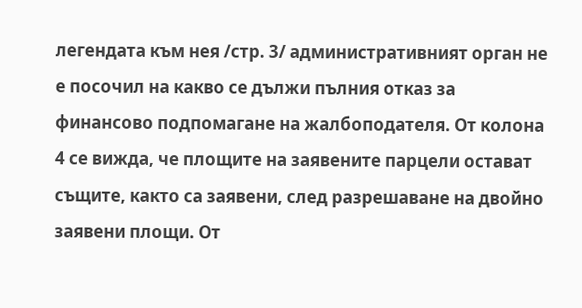легендата към нея /стр. 3/ административният орган не е посочил на какво се дължи пълния отказ за финансово подпомагане на жалбоподателя. От колона 4 се вижда, че площите на заявените парцели остават същите, както са заявени, след разрешаване на двойно заявени площи. От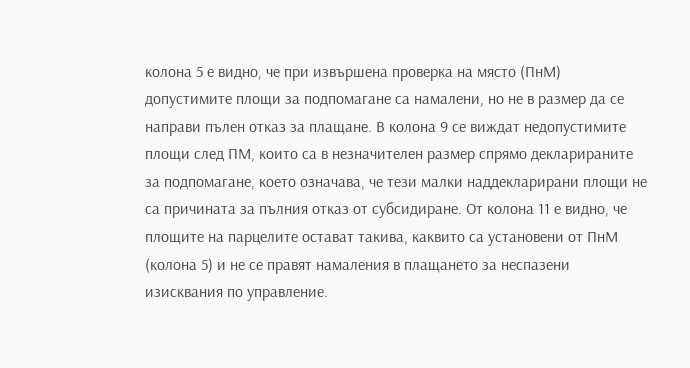колона 5 е видно, че при извършена проверка на място (ПнМ) допустимите площи за подпомагане са намалени, но не в размер да се направи пълен отказ за плащане. В колона 9 се виждат недопустимите площи след ПМ, които са в незначителен размер спрямо декларираните за подпомагане, което означава, че тези малки наддекларирани площи не са причината за пълния отказ от субсидиране. От колона 11 е видно, че площите на парцелите остават такива, каквито са установени от ПнМ (колона 5) и не се правят намаления в плащането за неспазени изисквания по управление.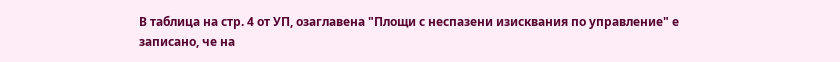В таблица на стр. 4 от УП, озаглавена "Площи с неспазени изисквания по управление" е записано, че на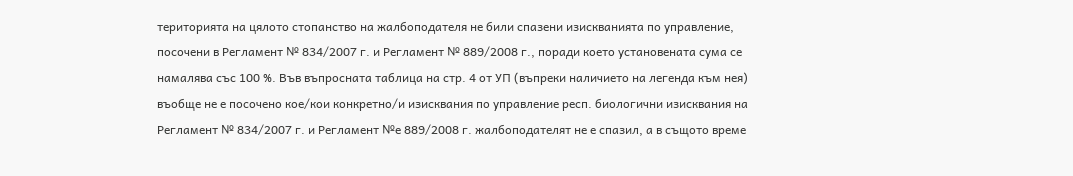територията на цялото стопанство на жалбоподателя не били спазени изискванията по управление, посочени в Регламент № 834/2007 г. и Регламент № 889/2008 г., поради което установената сума се намалява със 100 %. Във въпросната таблица на стр. 4 от УП (въпреки наличието на легенда към нея) въобще не е посочено кое/кои конкретно/и изисквания по управление респ. биологични изисквания на Регламент № 834/2007 г. и Регламент №е 889/2008 г. жалбоподателят не е спазил, а в същото време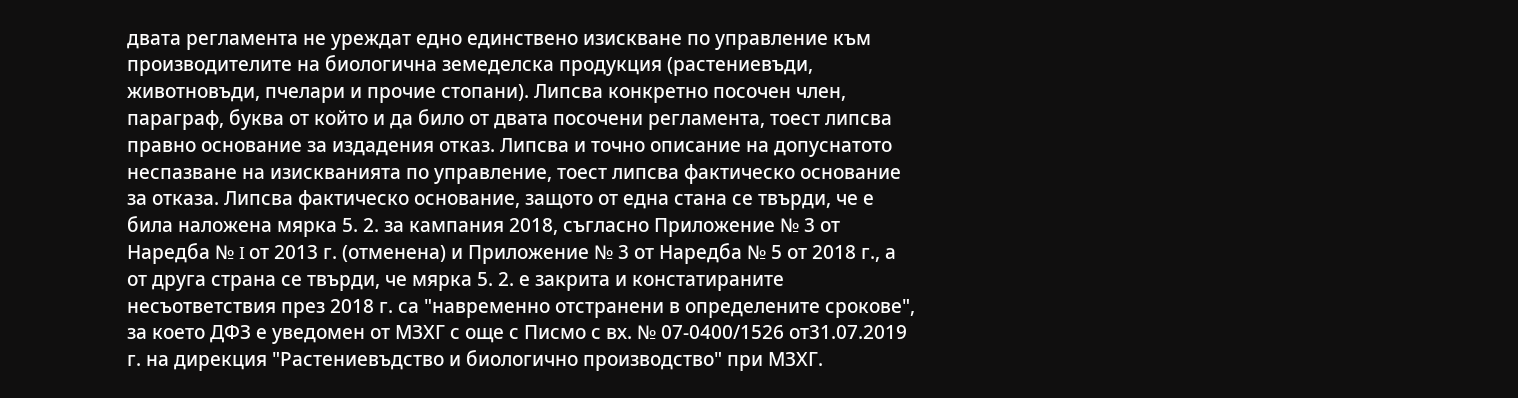двата регламента не уреждат едно единствено изискване по управление към производителите на биологична земеделска продукция (растениевъди, животновъди, пчелари и прочие стопани). Липсва конкретно посочен член, параграф, буква от който и да било от двата посочени регламента, тоест липсва правно основание за издадения отказ. Липсва и точно описание на допуснатото неспазване на изискванията по управление, тоест липсва фактическо основание за отказа. Липсва фактическо основание, защото от една стана се твърди, че е била наложена мярка 5. 2. за кампания 2018, съгласно Приложение № 3 от Наредба № I от 2013 г. (отменена) и Приложение № 3 от Наредба № 5 от 2018 г., а от друга страна се твърди, че мярка 5. 2. е закрита и констатираните несъответствия през 2018 г. са "навременно отстранени в определените срокове", за което ДФЗ е уведомен от МЗХГ с още с Писмо с вх. № 07-0400/1526 от31.07.2019 г. на дирекция "Растениевъдство и биологично производство" при МЗХГ.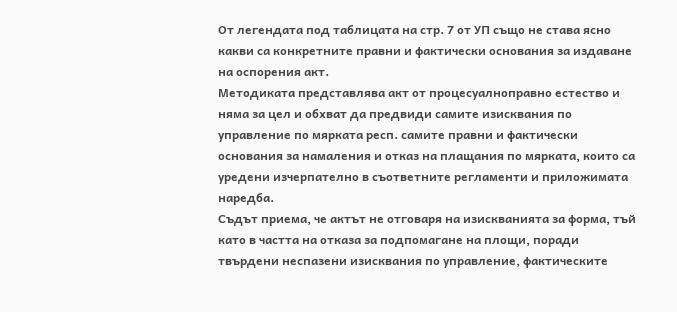От легендата под таблицата на стр. 7 от УП също не става ясно какви са конкретните правни и фактически основания за издаване на оспорения акт.
Методиката представлява акт от процесуалноправно естество и няма за цел и обхват да предвиди самите изисквания по управление по мярката респ. самите правни и фактически основания за намаления и отказ на плащания по мярката, които са уредени изчерпателно в съответните регламенти и приложимата наредба.
Съдът приема, че актът не отговаря на изискванията за форма, тъй като в частта на отказа за подпомагане на площи, поради твърдени неспазени изисквания по управление, фактическите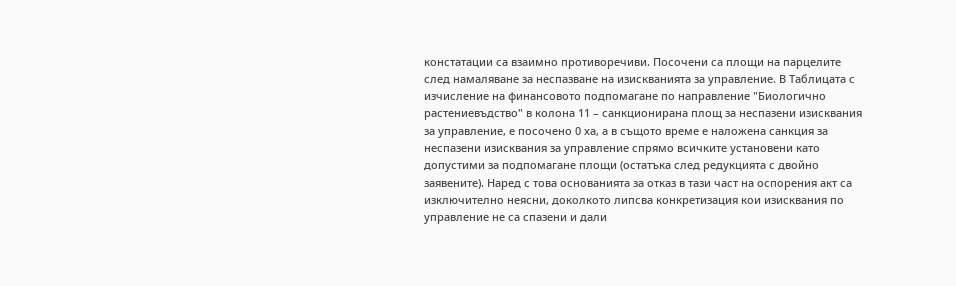констатации са взаимно противоречиви. Посочени са площи на парцелите след намаляване за неспазване на изискванията за управление. В Таблицата с изчисление на финансовото подпомагане по направление "Биологично растениевъдство" в колона 11 – санкционирана площ за неспазени изисквания за управление, е посочено 0 ха, а в същото време е наложена санкция за неспазени изисквания за управление спрямо всичките установени като допустими за подпомагане площи (остатъка след редукцията с двойно заявените). Наред с това основанията за отказ в тази част на оспорения акт са изключително неясни, доколкото липсва конкретизация кои изисквания по управление не са спазени и дали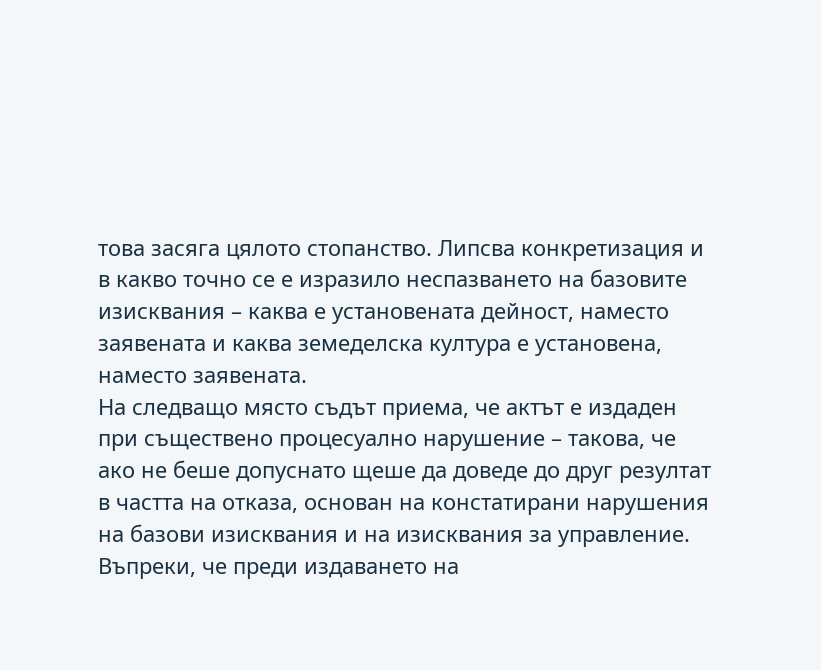това засяга цялото стопанство. Липсва конкретизация и в какво точно се е изразило неспазването на базовите изисквания – каква е установената дейност, наместо заявената и каква земеделска култура е установена, наместо заявената.
На следващо място съдът приема, че актът е издаден при съществено процесуално нарушение – такова, че ако не беше допуснато щеше да доведе до друг резултат в частта на отказа, основан на констатирани нарушения на базови изисквания и на изисквания за управление. Въпреки, че преди издаването на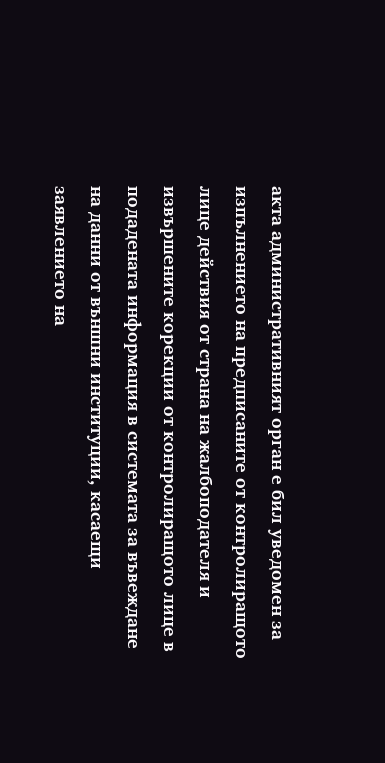акта административният орган е бил уведомен за изпълнението на предписаните от контролиращото лице действия от страна на жалбоподателя и извършените корекции от контролиращото лице в подадената информация в системата за въвеждане на данни от външни институции, касаещи заявлението на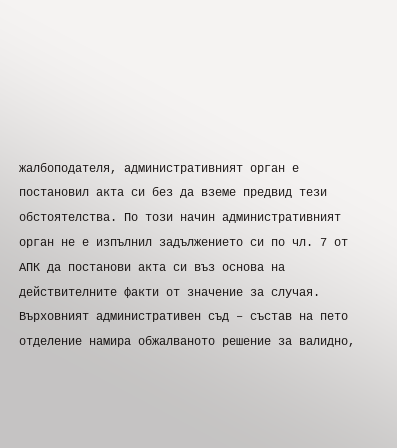жалбоподателя, административният орган е постановил акта си без да вземе предвид тези обстоятелства. По този начин административният орган не е изпълнил задължението си по чл. 7 от АПК да постанови акта си въз основа на действителните факти от значение за случая.
Върховният административен съд – състав на пето отделение намира обжалваното решение за валидно,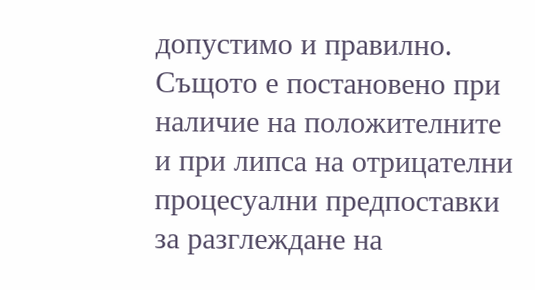допустимо и правилно.
Същото е постановено при наличие на положителните и при липса на отрицателни процесуални предпоставки за разглеждане на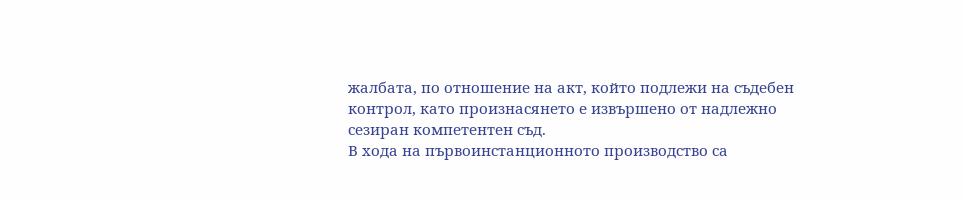жалбата, по отношение на акт, който подлежи на съдебен контрол, като произнасянето е извършено от надлежно сезиран компетентен съд.
В хода на първоинстанционното производство са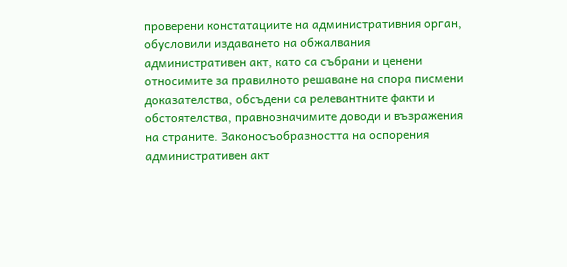проверени констатациите на административния орган, обусловили издаването на обжалвания административен акт, като са събрани и ценени относимите за правилното решаване на спора писмени доказателства, обсъдени са релевантните факти и обстоятелства, правнозначимите доводи и възражения на страните. Законосъобразността на оспорения административен акт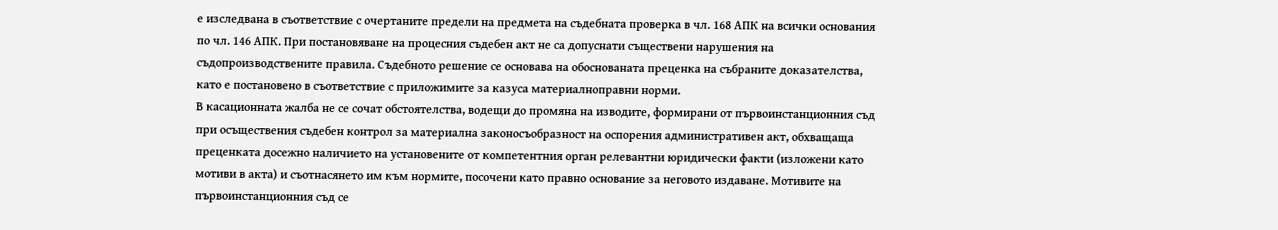е изследвана в съответствие с очертаните предели на предмета на съдебната проверка в чл. 168 АПК на всички основания по чл. 146 АПК. При постановяване на процесния съдебен акт не са допуснати съществени нарушения на съдопроизводствените правила. Съдебното решение се основава на обоснованата преценка на събраните доказателства, като е постановено в съответствие с приложимите за казуса материалноправни норми.
В касационната жалба не се сочат обстоятелства, водещи до промяна на изводите, формирани от първоинстанционния съд при осъществения съдебен контрол за материална законосъобразност на оспорения административен акт, обхващаща преценката досежно наличието на установените от компетентния орган релевантни юридически факти (изложени като мотиви в акта) и съотнасянето им към нормите, посочени като правно основание за неговото издаване. Мотивите на първоинстанционния съд се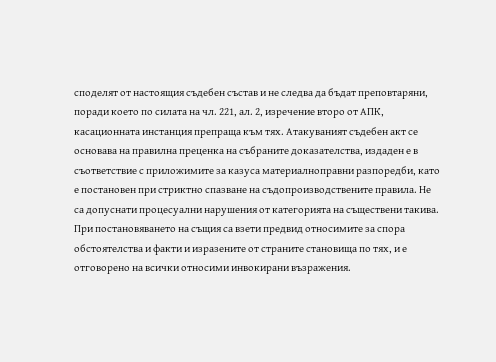споделят от настоящия съдебен състав и не следва да бъдат преповтаряни, поради което по силата на чл. 221, ал. 2, изречение второ от АПК, касационната инстанция препраща към тях. Атакуваният съдебен акт се основава на правилна преценка на събраните доказателства, издаден е в съответствие с приложимите за казуса материалноправни разпоредби, като е постановен при стриктно спазване на съдопроизводствените правила. Не са допуснати процесуални нарушения от категорията на съществени такива. При постановяването на същия са взети предвид относимите за спора обстоятелства и факти и изразените от страните становища по тях, и е отговорено на всички относими инвокирани възражения.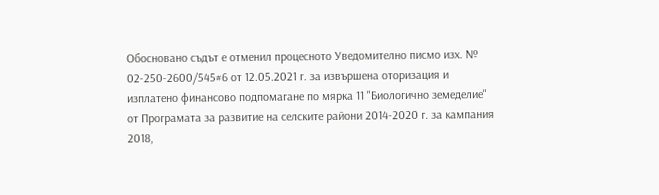Обосновано съдът е отменил процесното Уведомително писмо изх. № 02-250-2600/545#6 от 12.05.2021 г. за извършена оторизация и изплатено финансово подпомагане по мярка 11 "Биологично земеделие" от Програмата за развитие на селските райони 2014-2020 г. за кампания 2018,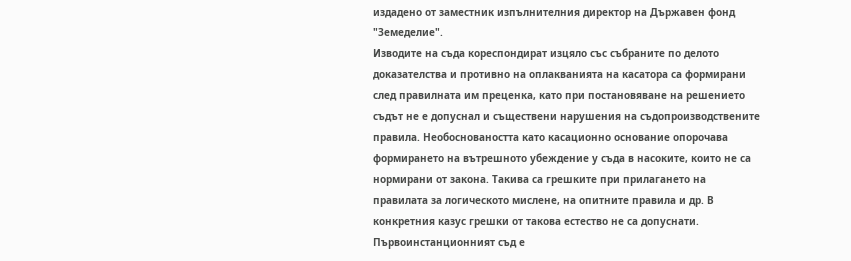издадено от заместник изпълнителния директор на Държавен фонд "Земеделие".
Изводите на съда кореспондират изцяло със събраните по делото доказателства и противно на оплакванията на касатора са формирани след правилната им преценка, като при постановяване на решението съдът не е допуснал и съществени нарушения на съдопроизводствените правила. Необосноваността като касационно основание опорочава формирането на вътрешното убеждение у съда в насоките, които не са нормирани от закона. Такива са грешките при прилагането на правилата за логическото мислене, на опитните правила и др. В конкретния казус грешки от такова естество не са допуснати. Първоинстанционният съд е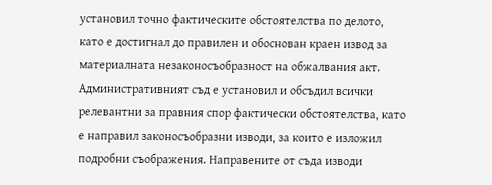установил точно фактическите обстоятелства по делото, като е достигнал до правилен и обоснован краен извод за материалната незаконосъобразност на обжалвания акт.
Административният съд е установил и обсъдил всички релевантни за правния спор фактически обстоятелства, като е направил законосъобразни изводи, за които е изложил подробни съображения. Направените от съда изводи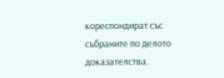кореспондират със събраните по делото доказателства.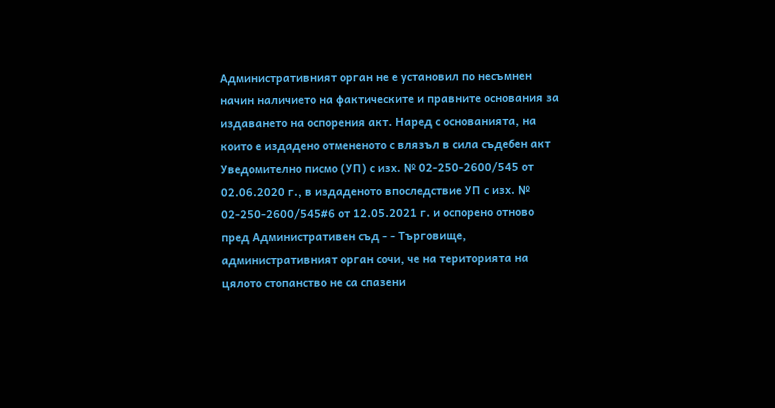Административният орган не е установил по несъмнен начин наличието на фактическите и правните основания за издаването на оспорения акт. Наред с основанията, на които е издадено отмененото с влязъл в сила съдебен акт Уведомително писмо (УП) с изх. № 02-250-2600/545 от 02.06.2020 г., в издаденото впоследствие УП с изх. № 02-250-2600/545#6 от 12.05.2021 г. и оспорено отново пред Административен съд - - Търговище, административният орган сочи, че на територията на цялото стопанство не са спазени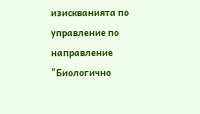изискванията по управление по направление "Биологично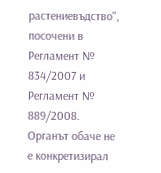растениевъдство", посочени в Регламент № 834/2007 и Регламент № 889/2008. Органът обаче не е конкретизирал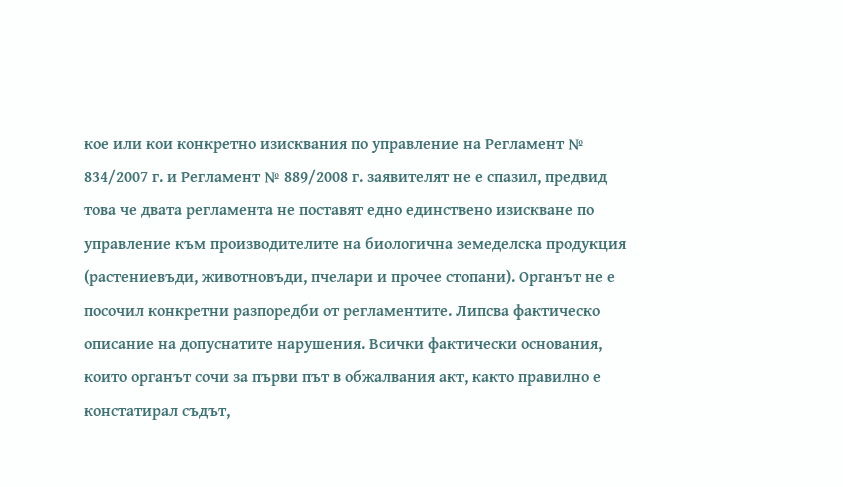кое или кои конкретно изисквания по управление на Регламент № 834/2007 г. и Регламент № 889/2008 г. заявителят не е спазил, предвид това че двата регламента не поставят едно единствено изискване по управление към производителите на биологична земеделска продукция (растениевъди, животновъди, пчелари и прочее стопани). Органът не е посочил конкретни разпоредби от регламентите. Липсва фактическо описание на допуснатите нарушения. Всички фактически основания, които органът сочи за първи път в обжалвания акт, както правилно е констатирал съдът,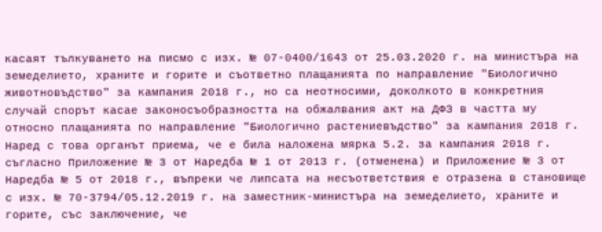касаят тълкуването на писмо с изх. № 07-0400/1643 от 25.03.2020 г. на министъра на земеделието, храните и горите и съответно плащанията по направление "Биологично животновъдство" за кампания 2018 г., но са неотносими, доколкото в конкретния случай спорът касае законосъобразността на обжалвания акт на ДФЗ в частта му относно плащанията по направление "Биологично растениевъдство" за кампания 2018 г.
Наред с това органът приема, че е била наложена мярка 5.2. за кампания 2018 г. съгласно Приложение № 3 от Наредба № 1 от 2013 г. (отменена) и Приложение № 3 от Наредба № 5 от 2018 г., въпреки че липсата на несъответствия е отразена в становище с изх. № 70-3794/05.12.2019 г. на заместник-министъра на земеделието, храните и горите, със заключение, че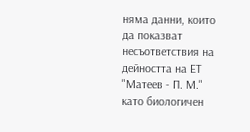няма данни, които да показват несъответствия на дейността на ЕТ "Матеев - П. М." като биологичен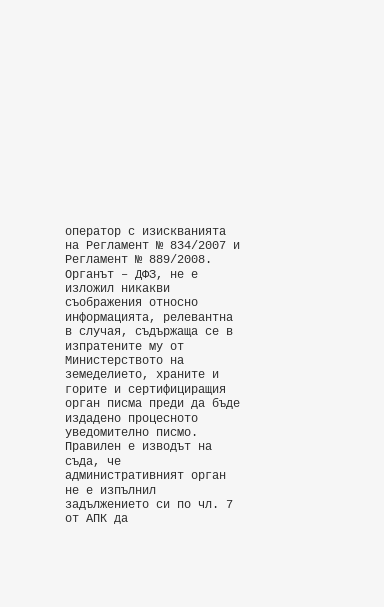оператор с изискванията на Регламент № 834/2007 и Регламент № 889/2008. Органът – ДФЗ, не е изложил никакви съображения относно информацията, релевантна в случая, съдържаща се в изпратените му от Министерството на земеделието, храните и горите и сертифициращия орган писма преди да бъде издадено процесното уведомително писмо.
Правилен е изводът на съда, че административният орган не е изпълнил задължението си по чл. 7 от АПК да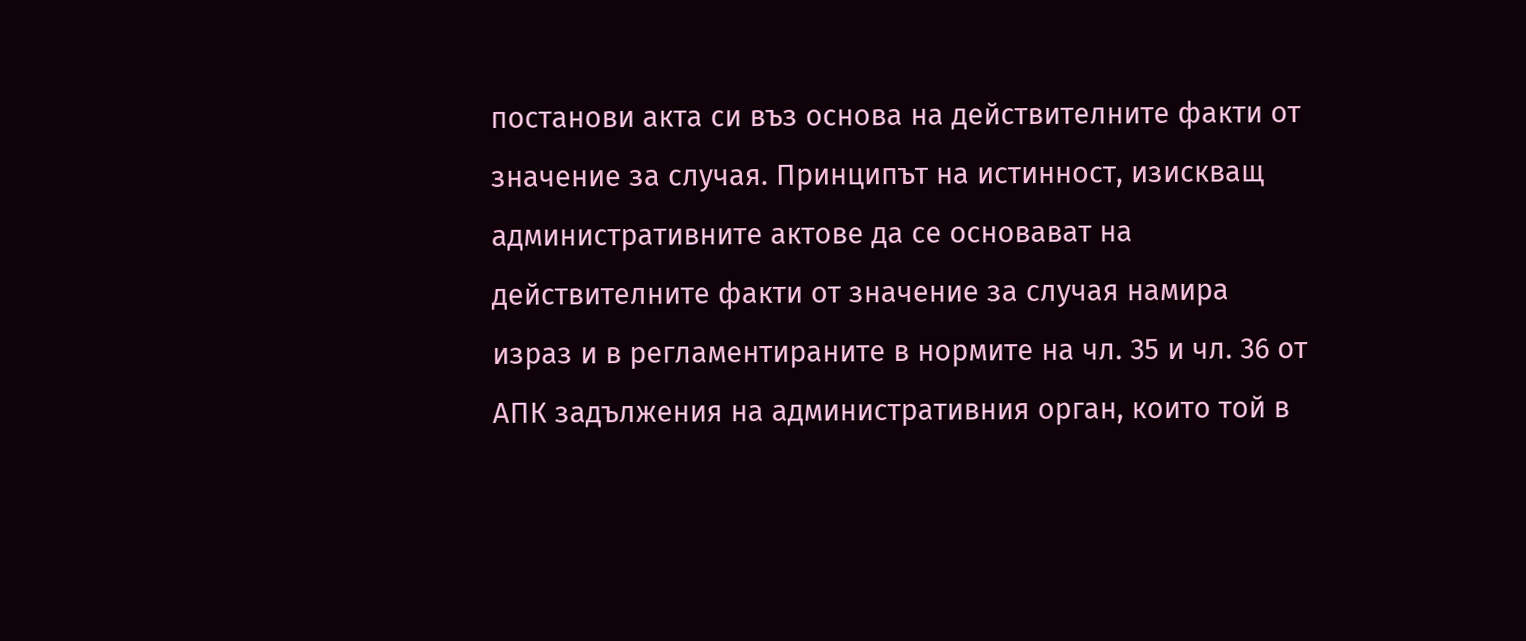постанови акта си въз основа на действителните факти от значение за случая. Принципът на истинност, изискващ административните актове да се основават на действителните факти от значение за случая намира израз и в регламентираните в нормите на чл. 35 и чл. 36 от АПК задължения на административния орган, които той в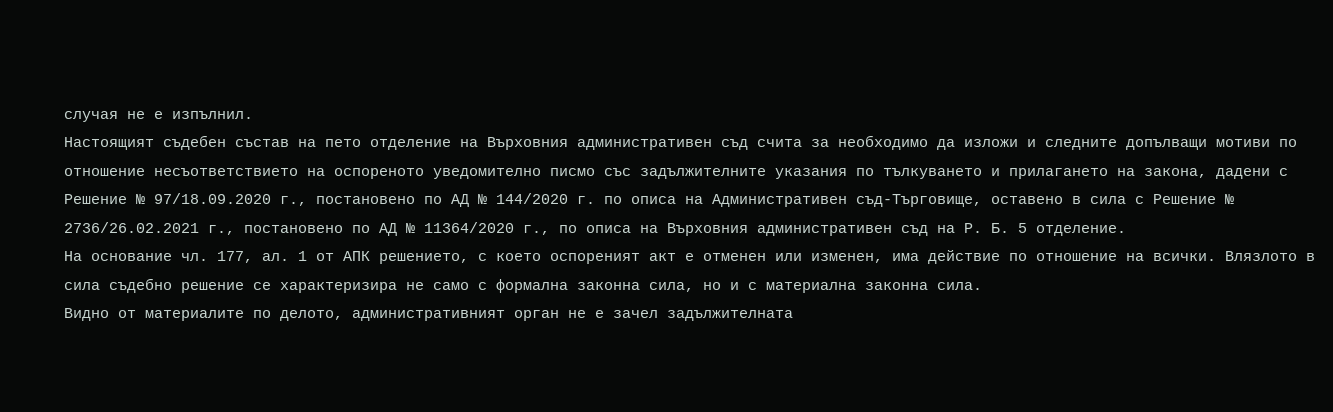случая не е изпълнил.
Настоящият съдебен състав на пето отделение на Върховния административен съд счита за необходимо да изложи и следните допълващи мотиви по отношение несъответствието на оспореното уведомително писмо със задължителните указания по тълкуването и прилагането на закона, дадени с Решение № 97/18.09.2020 г., постановено по АД № 144/2020 г. по описа на Административен съд-Търговище, оставено в сила с Решение № 2736/26.02.2021 г., постановено по АД № 11364/2020 г., по описа на Върховния административен съд на Р. Б. 5 отделение.
На основание чл. 177, ал. 1 от АПК решението, с което оспореният акт е отменен или изменен, има действие по отношение на всички. Влязлото в сила съдебно решение се характеризира не само с формална законна сила, но и с материална законна сила.
Видно от материалите по делото, административният орган не е зачел задължителната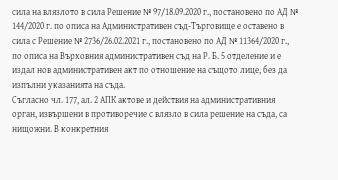сила на влязлото в сила Решение № 97/18.09.2020 г., постановено по АД № 144/2020 г. по описа на Административен съд-Търговище е оставено в сила с Решение № 2736/26.02.2021 г., постановено по АД № 11364/2020 г., по описа на Върховния административен съд на Р. Б. 5 отделение и е издал нов административен акт по отношение на същото лице, без да изпълни указанията на съда.
Съгласно чл. 177, ал. 2 АПК актове и действия на административния орган, извършени в противоречие с влязло в сила решение на съда, са нищожни. В конкретния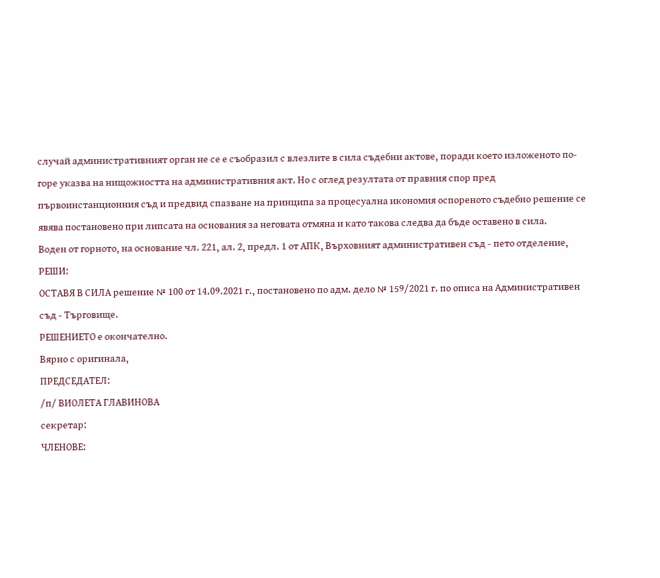случай административният орган не се е съобразил с влезлите в сила съдебни актове, поради което изложеното по-горе указва на нищожността на административния акт. Но с оглед резултата от правния спор пред първоинстанционния съд и предвид спазване на принципа за процесуална икономия оспореното съдебно решение се явява постановено при липсата на основания за неговата отмяна и като такова следва да бъде оставено в сила.
Воден от горното, на основание чл. 221, ал. 2, предл. 1 от АПК, Върховният административен съд - пето отделение,
РЕШИ:
ОСТАВЯ В СИЛА решение № 100 от 14.09.2021 г., постановено по адм. дело № 159/2021 г. по описа на Административен съд - Търговище.
РЕШЕНИЕТО е окончателно.
Вярно с оригинала,
ПРЕДСЕДАТЕЛ:
/п/ ВИОЛЕТА ГЛАВИНОВА
секретар:
ЧЛЕНОВЕ: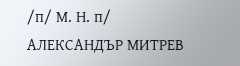/п/ М. Н. п/ АЛЕКСАНДЪР МИТРЕВ